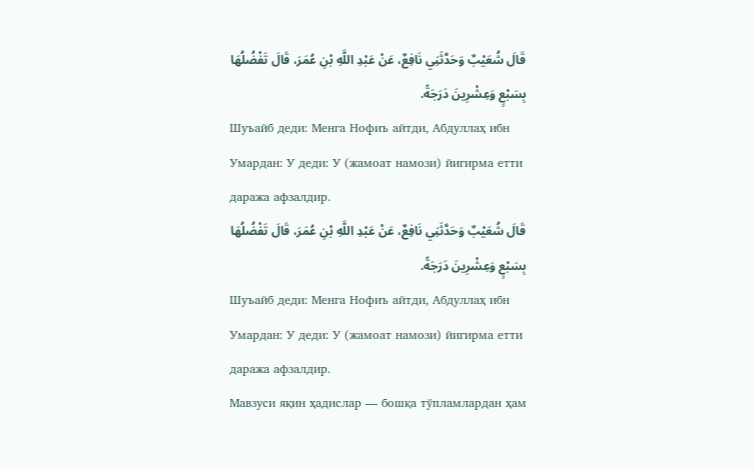قَالَ شُعَيْبٌ وَحَدَّثَنِي نَافِعٌ، عَنْ عَبْدِ اللَّهِ بْنِ عُمَرَ، قَالَ تَفْضُلُهَا بِسَبْعٍ وَعِشْرِينَ دَرَجَةً.
Шуъайб деди: Менга Нофиъ айтди, Абдуллаҳ ибн Умардан: У деди: У (жамоат намози) йигирма етти даража афзалдир.
قَالَ شُعَيْبٌ وَحَدَّثَنِي نَافِعٌ، عَنْ عَبْدِ اللَّهِ بْنِ عُمَرَ، قَالَ تَفْضُلُهَا بِسَبْعٍ وَعِشْرِينَ دَرَجَةً.
Шуъайб деди: Менга Нофиъ айтди, Абдуллаҳ ибн Умардан: У деди: У (жамоат намози) йигирма етти даража афзалдир.
Мавзуси яқин ҳадислар — бошқа тўпламлардан ҳам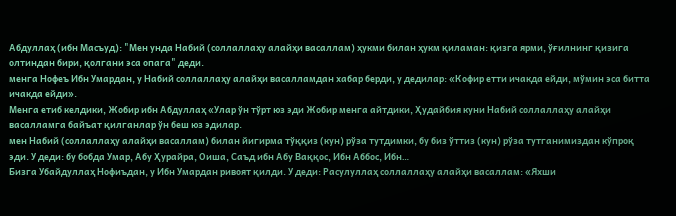Абдуллаҳ (ибн Масъуд): "Мен унда Набий (соллаллаҳу алайҳи васаллам) ҳукми билан ҳукм қиламан: қизга ярми, ўғилнинг қизига олтиндан бири, қолгани эса опага" деди.
менга Нофеъ Ибн Умардан, у Набий соллаллаҳу алайҳи васалламдан хабар берди, у дедилар: «Кофир етти ичакда ейди, мўмин эса битта ичакда ейди».
Менга етиб келдики, Жобир ибн Абдуллаҳ «Улар ўн тўрт юз эди Жобир менга айтдики, Ҳудайбия куни Набий соллаллаҳу алайҳи васалламга байъат қилганлар ўн беш юз эдилар.
мен Набий (соллаллаҳу алайҳи васаллам) билан йигирма тўққиз (кун) рўза тутдимки, бу биз ўттиз (кун) рўза тутганимиздан кўпроқ эди. У деди: бу бобда Умар, Абу Ҳурайра, Оиша, Саъд ибн Абу Ваққос, Ибн Аббос, Ибн…
Бизга Убайдуллаҳ Нофиъдан, у Ибн Умардан ривоят қилди. У деди: Расулуллаҳ соллаллаҳу алайҳи васаллам: «Яхши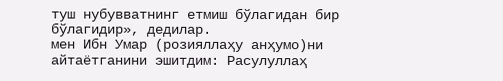туш нубувватнинг етмиш бўлагидан бир бўлагидир», дедилар.
мен Ибн Умар (розияллаҳу анҳумо)ни айтаётганини эшитдим: Расулуллаҳ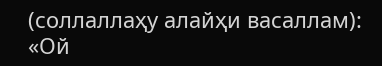(соллаллаҳу алайҳи васаллам): «Ой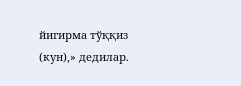йигирма тўққиз (кун),» дедилар.